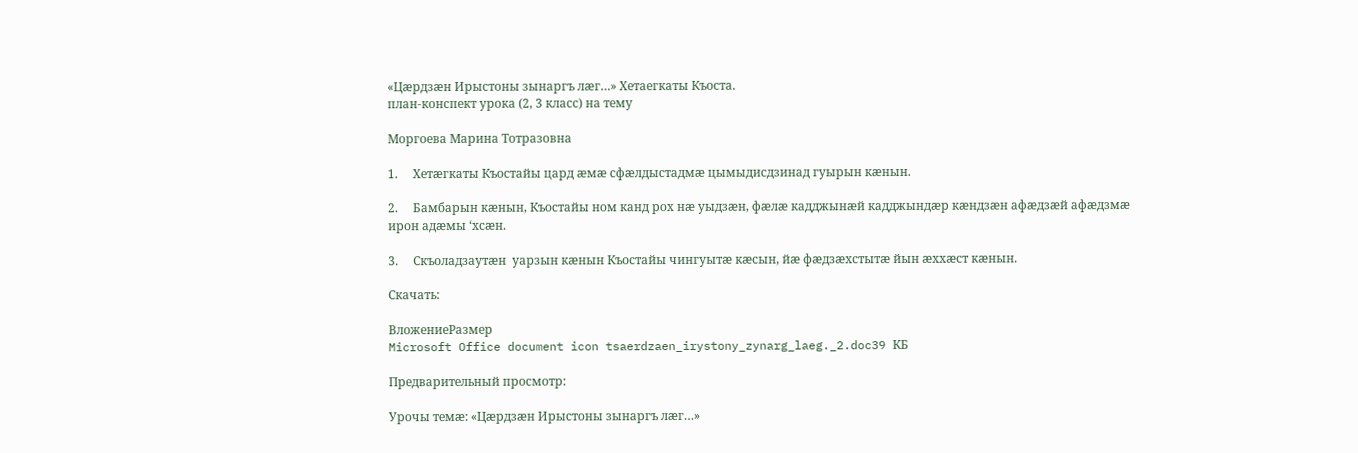«Цæрдзæн Ирыстоны зынаргъ лæг…» Хетаегкаты Къоста.
план-конспект урока (2, 3 класс) на тему

Моргоева Марина Тотразовна

1.     Хетæгкаты Къостайы цард æмæ сфæлдыстадмæ цымыдисдзинад гуырын кæнын.

2.     Бамбарын кæнын, Къостайы ном канд рох нæ уыдзæн, фæлæ кадджынæй кадджындæр кæндзæн афæдзæй афæдзмæ ирон адæмы ‘хсæн.

3.     Скъоладзаутæн  уарзын кæнын Къостайы чингуытæ кæсын, йæ фæдзæхстытæ йын æххæст кæнын.

Скачать:

ВложениеРазмер
Microsoft Office document icon tsaerdzaen_irystony_zynarg_laeg._2.doc39 КБ

Предварительный просмотр:

Урочы темæ: «Цæрдзæн Ирыстоны зынаргъ лæг…»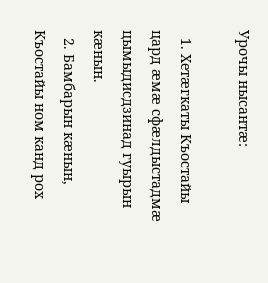Урочы нысантæ:

  1. Хетæгкаты Къостайы цард æмæ сфæлдыстадмæ цымыдисдзинад гуырын кæнын.
  2. Бамбарын кæнын, Къостайы ном канд рох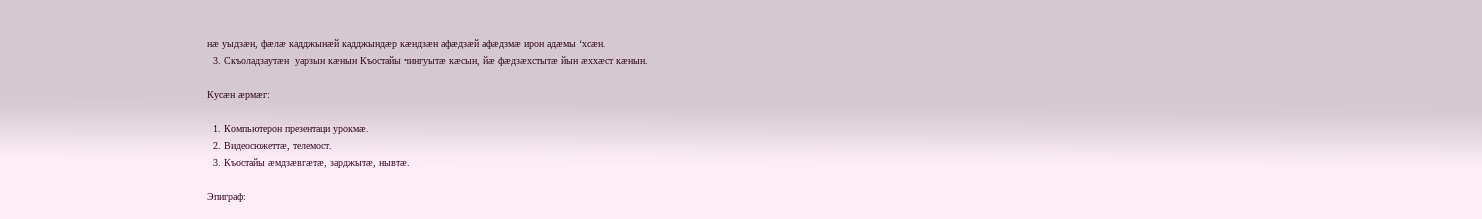нæ уыдзæн, фæлæ кадджынæй кадджындæр кæндзæн афæдзæй афæдзмæ ирон адæмы ‘хсæн.
  3. Скъоладзаутæн  уарзын кæнын Къостайы чингуытæ кæсын, йæ фæдзæхстытæ йын æххæст кæнын.

Кусæн æрмæг:

  1. Компьютерон презентаци урокмæ.
  2. Видеосюжеттæ, телемост.
  3. Къостайы æмдзæвгæтæ, зарджытæ, нывтæ.

Эпиграф: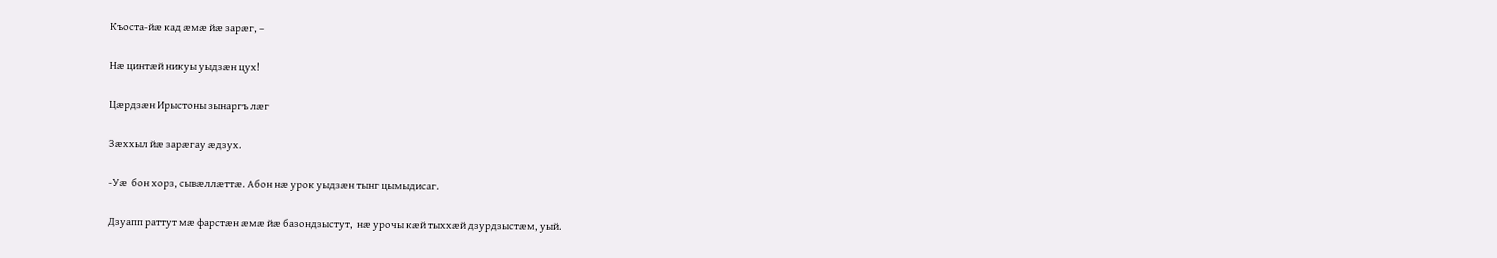Къоста-йæ кад æмæ йæ зарæг, –

Нæ цинтæй никуы уыдзæн цух!

Цæрдзæн Ирыстоны зынаргъ лæг

Зæххыл йæ зарæгау æдзух.

-Уæ  бон хорз, сывæллæттæ. Абон нæ урок уыдзæн тынг цымыдисаг.

Дзуапп раттут мæ фарстæн æмæ йæ базондзыстут,  нæ урочы кæй тыххæй дзурдзыстæм, уый.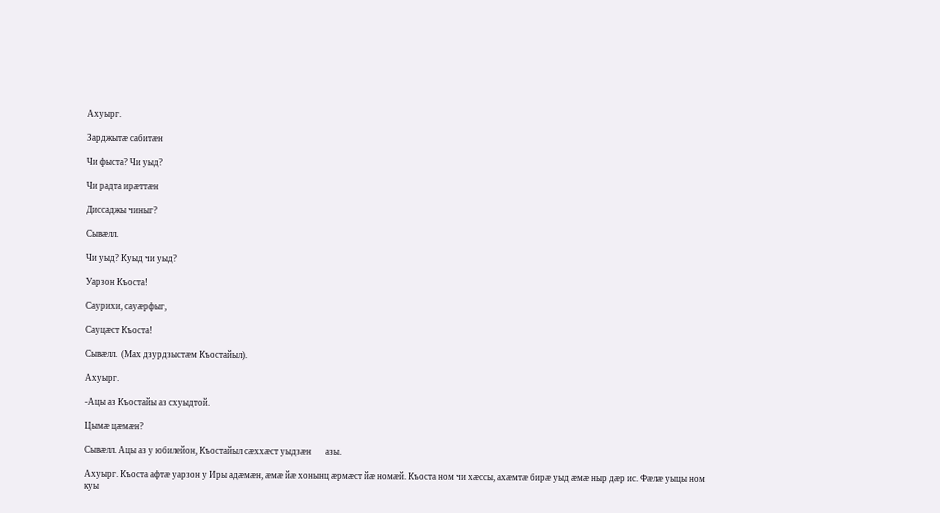Ахуырг.

Зарджытæ сабитæн

Чи фыста? Чи уыд?

Чи радта ирæттæн

Диссаджы чиныг?

Сывæлл.

Чи уыд? Куыд чи уыд?

Уарзон Къоста!

Саурихи, сауæрфыг,

Сауцæст Къоста!

Сывæлл.  (Мах дзурдзыстæм Къостайыл).

Ахуырг.

-Ацы аз Къостайы аз схуыдтой.

Цымæ цæмæн?

Сывæлл. Ацы аз у юбилейон, Къостайыл сæххæст уыдзæн       азы.

Ахуырг. Къоста афтæ уарзон у Иры адæмæн, æмæ йæ хонынц æрмæст йæ номæй. Къоста ном чи хæссы, ахæмтæ бирæ уыд æмæ ныр дæр ис. Фæлæ уыцы ном куы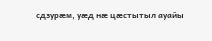сдзурæм, уæд нæ цæстытыл ауайы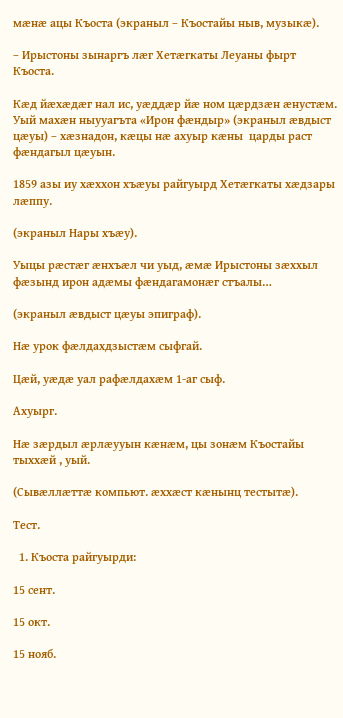мæнæ ацы Къоста (экраныл – Къостайы ныв, музыкæ).

– Ирыстоны зынаргъ лæг Хетæгкаты Леуаны фырт Къоста.

Кæд йæхæдæг нал ис, уæддæр йæ ном цæрдзæн æнустæм. Уый махæн ныууагъта «Ирон фæндыр» (экраныл æвдыст цæуы) – хæзнадон, кæцы нæ ахуыр кæны  царды раст фæндагыл цæуын.

1859 азы иу хæххон хъæуы райгуырд Хетæгкаты хæдзары лæппу.

(экраныл Нары хъæу).

Уыцы рæстæг æнхъæл чи уыд, æмæ Ирыстоны зæххыл фæзынд ирон адæмы фæндагамонæг стъалы…

(экраныл æвдыст цæуы эпиграф).

Нæ урок фæлдахдзыстæм сыфгай.

Цæй, уæдæ уал рафæлдахæм 1-аг сыф.

Ахуырг.

Нæ зæрдыл æрлæууын кæнæм, цы зонæм Къостайы тыххæй , уый.

(Сывæллæттæ компьют. æххæст кæнынц тестытæ).

Тест.

  1. Къоста райгуырди:

15 сент.

15 окт.

15 нояб.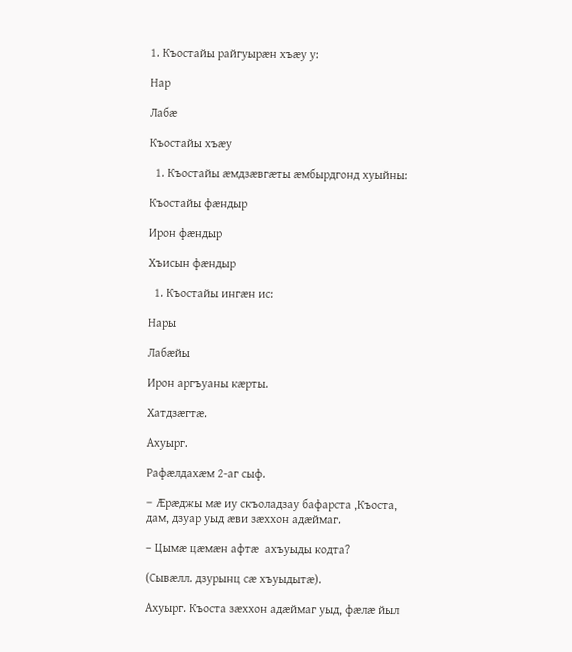1. Къостайы райгуырæн хъæу у:

Нар

Лабæ

Къостайы хъæу

  1. Къостайы æмдзæвгæты æмбырдгонд хуыйны:

Къостайы фæндыр

Ирон фæндыр

Хъисын фæндыр

  1. Къостайы ингæн ис:

Нары

Лабæйы

Ирон аргъуаны кæрты.

Хатдзæгтæ.

Ахуырг.

Рафæлдахæм 2-аг сыф.

– Æрæджы мæ иу скъоладзау бафарста ,Къоста, дам, дзуар уыд æви зæххон адæймаг.

– Цымæ цæмæн афтæ  ахъуыды кодта?

(Сывæлл. дзурынц сæ хъуыдытæ).

Ахуырг. Къоста зæххон адæймаг уыд, фæлæ йыл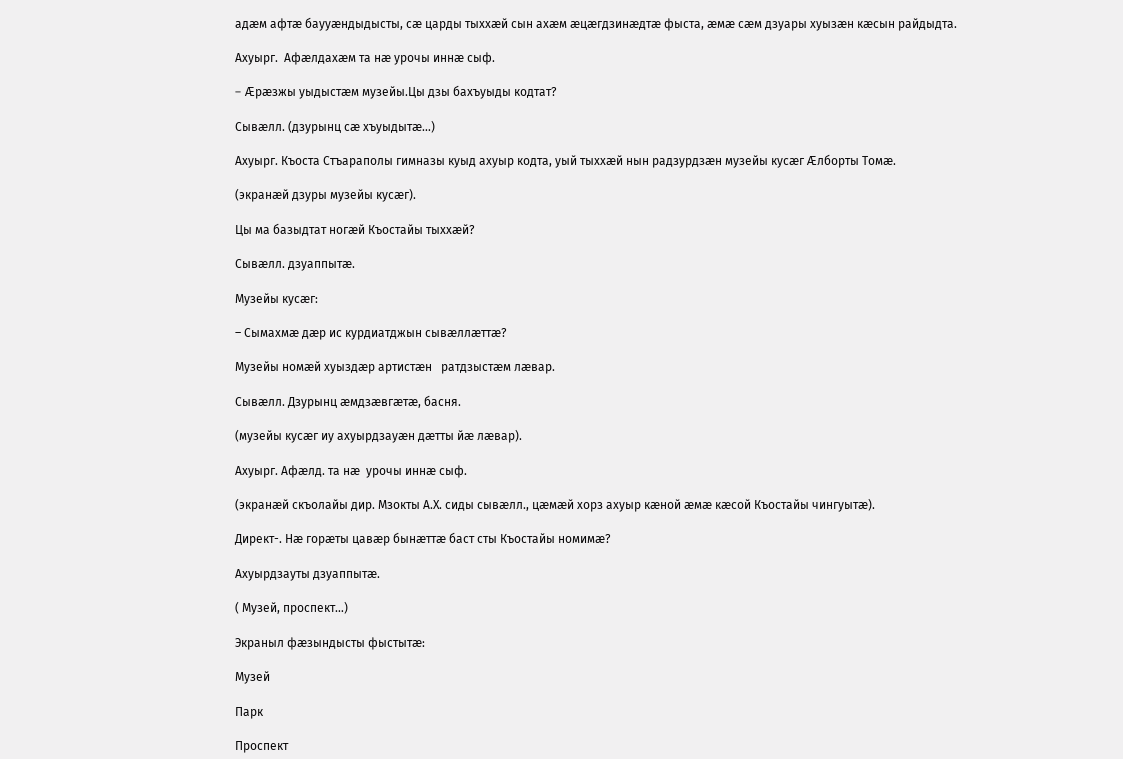адæм афтæ баууæндыдысты, сæ царды тыххæй сын ахæм æцæгдзинæдтæ фыста, æмæ сæм дзуары хуызæн кæсын райдыдта.

Ахуырг.  Афæлдахæм та нæ урочы иннæ сыф.

– Æрæзжы уыдыстæм музейы.Цы дзы бахъуыды кодтат?

Сывæлл. (дзурынц сæ хъуыдытæ…)

Ахуырг. Къоста Стъараполы гимназы куыд ахуыр кодта, уый тыххæй нын радзурдзæн музейы кусæг Æлборты Томæ.

(экранæй дзуры музейы кусæг).

Цы ма базыдтат ногæй Къостайы тыххæй?

Сывæлл. дзуаппытæ.

Музейы кусæг:

– Сымахмæ дæр ис курдиатджын сывæллæттæ?

Музейы номæй хуыздæр артистæн   ратдзыстæм лæвар.

Сывæлл. Дзурынц æмдзæвгæтæ, басня.

(музейы кусæг иу ахуырдзауæн дæтты йæ лæвар).

Ахуырг. Афæлд. та нæ  урочы иннæ сыф.

(экранæй скъолайы дир. Мзокты А.Х. сиды сывæлл., цæмæй хорз ахуыр кæной æмæ кæсой Къостайы чингуытæ).

Директ-. Нæ горæты цавæр бынæттæ баст сты Къостайы номимæ?

Ахуырдзауты дзуаппытæ.

( Музей, проспект…)

Экраныл фæзындысты фыстытæ:

Музей

Парк

Проспект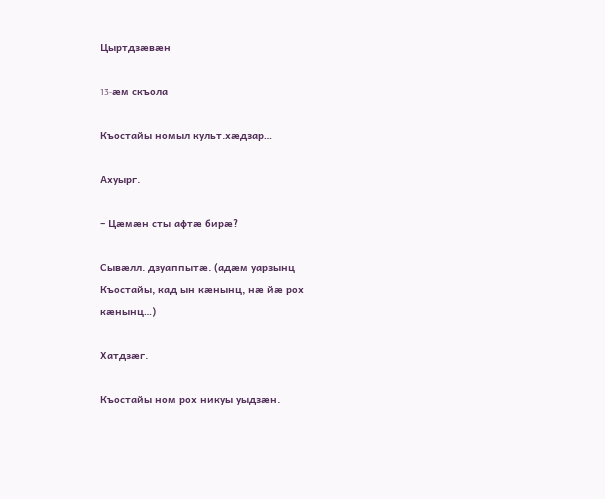Цыртдзæвæн

13-æм скъола

Къостайы номыл культ.хæдзар…

Ахуырг.

– Цæмæн сты афтæ бирæ?

Сывæлл. дзуаппытæ. (адæм уарзынц Къостайы, кад ын кæнынц, нæ йæ рох кæнынц…)

Хатдзæг.

Къостайы ном рох никуы уыдзæн.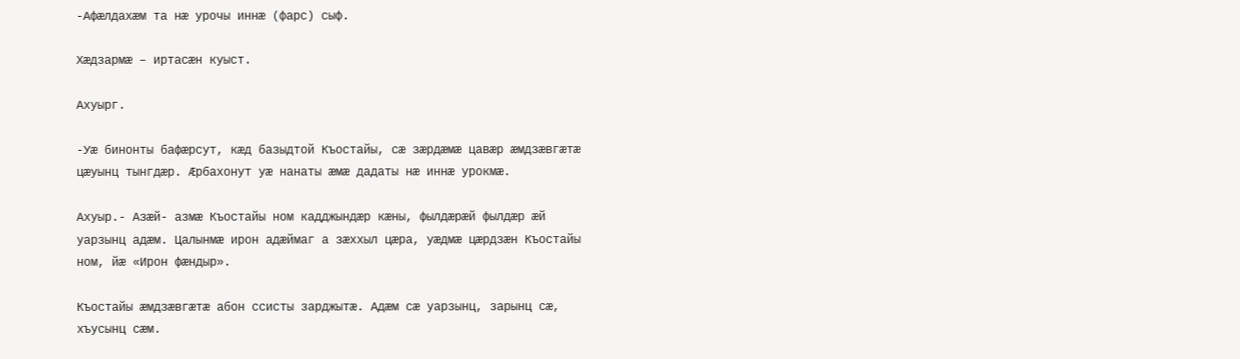-Афæлдахæм та нæ урочы иннæ (фарс) сыф.

Хæдзармæ – иртасæн куыст.

Ахуырг.

-Уæ бинонты бафæрсут, кæд базыдтой Къостайы, сæ зæрдæмæ цавæр æмдзæвгæтæ цæуынц тынгдæр. Æрбахонут уæ нанаты æмæ дадаты нæ иннæ урокмæ.

Ахуыр.- Азæй- азмæ Къостайы ном кадджындæр кæны, фылдæрæй фылдæр æй уарзынц адæм. Цалынмæ ирон адæймаг а зæххыл цæра, уæдмæ цæрдзæн Къостайы ном, йæ «Ирон фæндыр».

Къостайы æмдзæвгæтæ абон ссисты зарджытæ. Адæм сæ уарзынц, зарынц сæ, хъусынц сæм.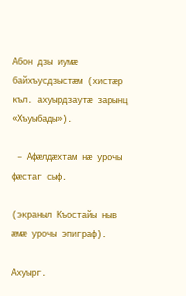Абон дзы иумæ байхъусдзыстæм (хистæр къл. ахуырдзаутæ зарынц «Хъуыбады»).

 – Афæлдæхтам нæ урочы фæстаг сыф.

(экраныл Къостайы ныв æмæ урочы эпиграф).

Ахуырг.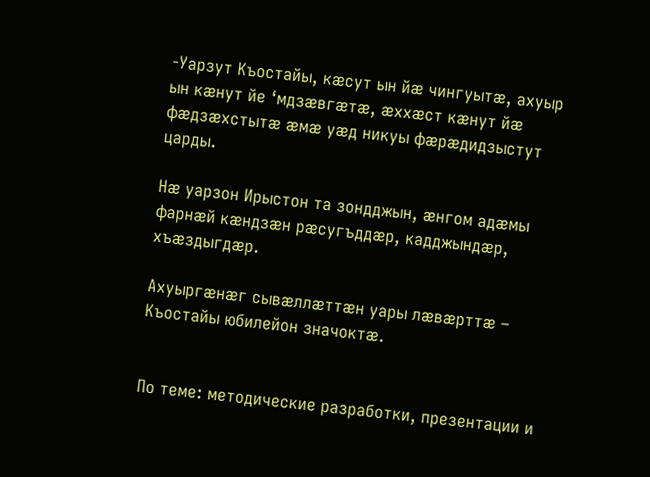-Уарзут Къостайы, кæсут ын йæ чингуытæ, ахуыр ын кæнут йе ‘мдзæвгæтæ, æххæст кæнут йæ фæдзæхстытæ æмæ уæд никуы фæрæдидзыстут царды.

Нæ уарзон Ирыстон та зондджын, æнгом адæмы фарнæй кæндзæн рæсугъддæр, кадджындæр, хъæздыгдæр.

Ахуыргæнæг сывæллæттæн уары лæвæрттæ – Къостайы юбилейон значоктæ.


По теме: методические разработки, презентации и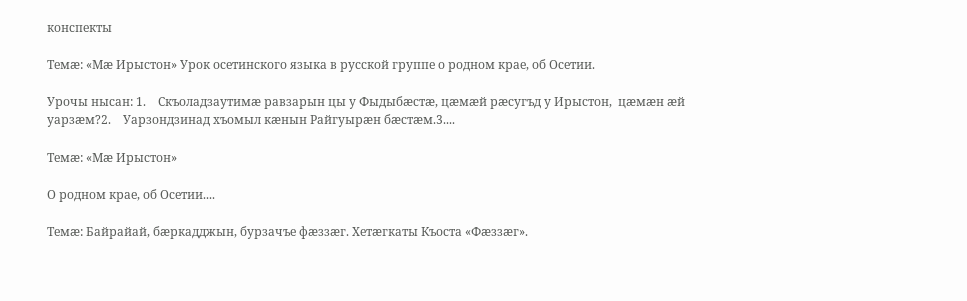конспекты

Темæ: «Мæ Ирыстон» Урок осетинского языка в русской группе о родном крае, об Осетии.

Урочы нысан: 1.    Скъоладзаутимæ равзарын цы у Фыдыбæстæ, цæмæй рæсугъд у Ирыстон,  цæмæн æй уарзæм?2.    Уарзондзинад хъомыл кæнын Райгуырæн бæстæм.3....

Темæ: «Мæ Ирыстон»

О родном крае, об Осетии....

Темæ: Байрайай, бæркадджын, бурзачъе фæззæг. Хетæгкаты Къоста «Фæззæг».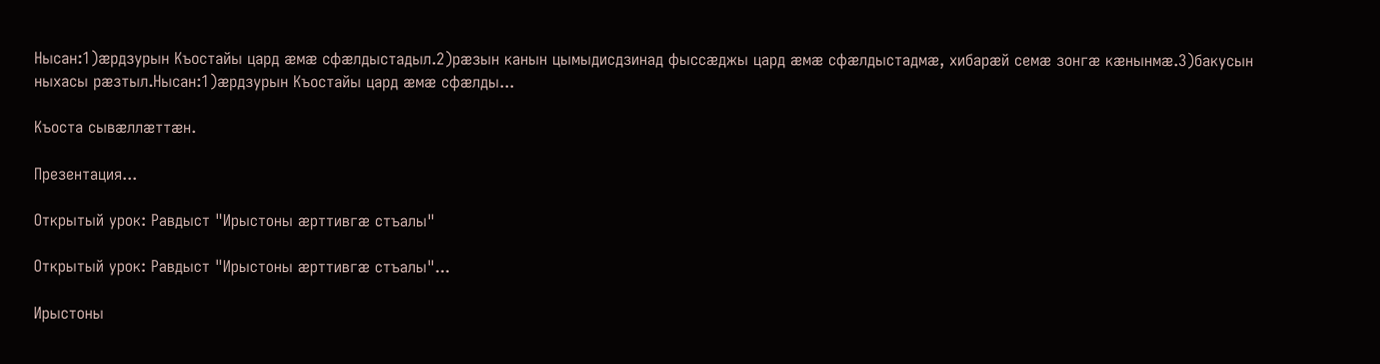Нысан:1)æрдзурын Къостайы цард æмæ сфæлдыстадыл.2)рæзын канын цымыдисдзинад фыссæджы цард æмæ сфæлдыстадмæ, хибарæй семæ зонгæ кæнынмæ.3)бакусын ныхасы рæзтыл.Нысан:1)æрдзурын Къостайы цард æмæ сфæлды...

Къоста сывæллæттæн.

Презентация...

Открытый урок: Равдыст "Ирыстоны æрттивгæ стъалы"

Открытый урок: Равдыст "Ирыстоны æрттивгæ стъалы"...

Ирыстоны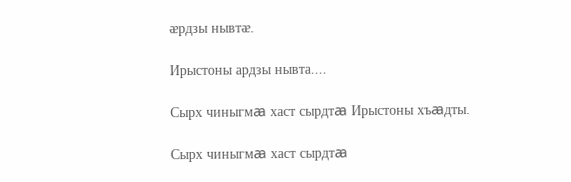ᴂрдзы нывтᴂ.

Ирыстоны ардзы нывта....

Сырх чиныгмꜳ хаст сырдтꜳ Ирыстоны хъꜳдты.

Сырх чиныгмꜳ хаст сырдтꜳ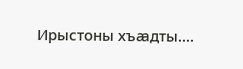Ирыстоны хъꜳдты....